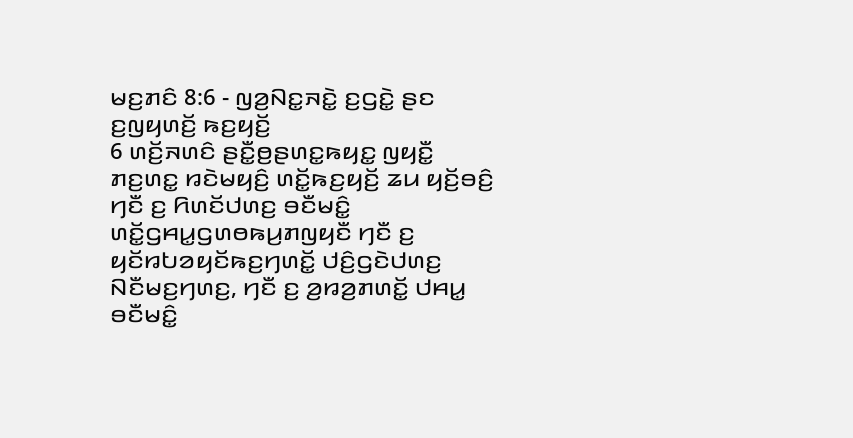ꤗꤢ꤬ꤊꤢꤨ 8:6 - ꤜꤤ꤬ꤡꤢ꤭ꤏꤢꤧ꤭ ꤢ꤬ꤞꤢꤧ꤭ ꤔꤢ ꤢ꤬ꤜꤟꤛꤢꤩ꤬ ꤒꤢ꤬ꤟꤢꤩ꤬
6 ꤛꤢꤩ꤬ꤏꤛꤢꤨ ꤔꤢꤪ꤭ꤥ꤬ꤔꤛꤢ꤭ꤒꤟꤢ꤭ ꤜꤟꤢꤪ꤭ ꤊꤢ꤬ꤛꤢ꤭ ꤙꤢꤧꤗꤟꤢꤨ꤬ ꤛꤢꤩ꤭ꤒꤢ꤬ꤟꤢꤩ꤬ ꤘꤣ ꤟꤢꤩ꤬ꤋꤢꤨ꤬ ꤚꤢꤪ ꤢ꤬ ꤖꤛꤢꤩꤓꤛꤢ꤬ ꤋꤢꤪꤗꤢꤨ꤭ ꤛꤢꤩ꤭ꤞꤌꤣ꤭ꤞꤛꤥꤒꤣ꤬ꤊꤜꤟꤢꤪ ꤚꤢꤪ ꤢ꤬ ꤟꤢꤩꤙꤝꤤꤟꤢꤩꤒꤢ꤬ꤚꤛꤢꤩ꤭ ꤓꤢꤨ꤬ꤞꤢꤧꤓꤛꤢ꤬ ꤡꤢꤪꤗꤢ꤬ꤚꤛꤢ꤬, ꤚꤢꤪ ꤢ꤬ ꤤ꤬ꤙꤤ꤬ꤊꤛꤢꤩ꤭ ꤓꤌꤣ꤭ ꤋꤢꤪꤗꤢꤨ꤭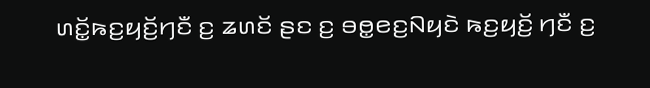ꤛꤢꤩ꤭ꤒꤢ꤬ꤟꤢꤩ꤬ꤚꤢꤪ ꤢ꤬ ꤘꤛꤢꤩ ꤔꤢ ꤢ꤬ ꤋꤥ꤭ꤕꤢ꤬ꤡꤟꤢꤧ ꤒꤢ꤬ꤟꤢꤩ꤬ ꤚꤢꤪ ꤢ꤬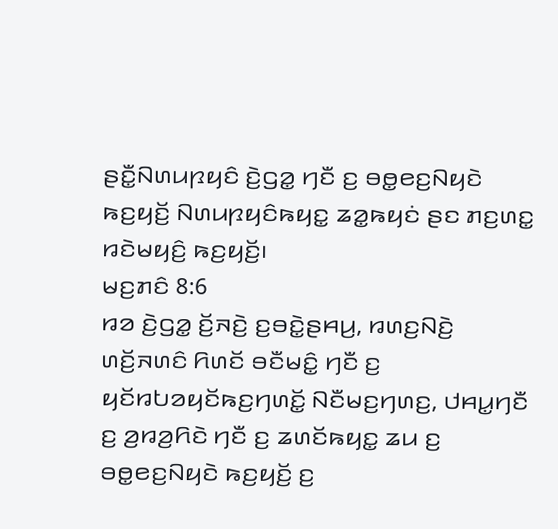ꤔꤢꤪ꤭ꤡꤛꤣꤐꤟꤢꤨ ꤢꤧ꤬ꤞꤤ꤭ ꤚꤢꤪ ꤢ꤬ ꤋꤥ꤭ꤕꤢ꤬ꤡꤟꤢꤧ ꤒꤢ꤬ꤟꤢꤩ꤬ ꤡꤛꤣꤐꤟꤢꤨꤒꤟꤢ꤭ ꤘꤤ꤭ꤒꤟꤢꤦ ꤔꤢ ꤊꤢ꤬ꤛꤢ꤭ ꤙꤢꤧꤗꤟꤢꤨ꤬ ꤒꤢ꤬ꤟꤢꤩ꤬꤯
ꤗꤢ꤬ꤊꤢꤨ 8:6
ꤙꤤ ꤢꤧ꤬ꤞꤤ꤭ ꤢꤩ꤬ꤏꤢꤧ꤬ ꤢ꤬ꤋꤢꤧ꤭ꤔꤌꤣ꤬, ꤙꤛꤢ꤬ꤡꤢꤧ꤬ ꤛꤢꤩ꤬ꤏꤛꤢꤨ ꤖꤛꤢꤩ ꤋꤢꤪꤗꤢꤨ꤭ ꤚꤢꤪ ꤢ꤬ ꤟꤢꤩꤙꤝꤤꤟꤢꤩꤒꤢ꤬ꤚꤛꤢꤩ꤭ ꤡꤢꤪꤗꤢ꤬ꤚꤛꤢ꤬, ꤓꤌꤣ꤭ꤚꤢꤪ ꤢ꤬ ꤤ꤬ꤙꤤ꤬ꤖꤢꤧ ꤚꤢꤪ ꤢ꤬ ꤘꤛꤢꤩꤒꤟꤢ꤭ ꤘꤣ ꤢ꤬ ꤋꤥ꤭ꤕꤢ꤬ꤡꤟꤢꤧ ꤒꤢ꤬ꤟꤢꤩ꤬ ꤢ꤬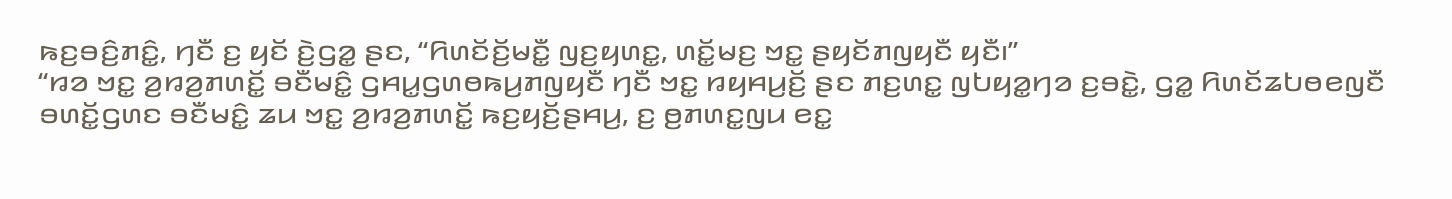ꤒꤢ꤬ꤋꤢꤨ꤬ꤊꤢꤨ꤭, ꤚꤢꤪ ꤢ꤬ ꤟꤢꤩ ꤢꤧ꤬ꤞꤤ꤭ ꤔꤢ, “ꤖꤛꤢꤩꤢꤩ꤬ꤗꤢꤪ꤭ ꤜꤢ꤬ꤟꤛꤢ꤭, ꤛꤢꤩ꤭ꤗꤢ꤬ ꤠꤢ꤭ ꤔꤟꤢꤩꤊꤜꤟꤢꤪ ꤟꤢꤪ꤯”
“ꤙꤤ ꤠꤢ꤭ ꤤ꤬ꤙꤤ꤬ꤊꤛꤢꤩ꤭ ꤋꤢꤪꤗꤢꤨ꤭ ꤞꤌꤣ꤭ꤞꤛꤥꤒꤣ꤬ꤊꤜꤟꤢꤪ ꤚꤢꤪ ꤠꤢ꤭ ꤙꤟꤌꤣ꤬ꤢꤩ꤬ ꤔꤢ ꤊꤢ꤬ꤛꤢ꤭ ꤜꤝꤟꤤ꤭ꤚꤤ ꤢ꤬ꤋꤢꤧ꤭, ꤞꤤ꤭ ꤖꤛꤢꤩꤘꤝꤥꤕꤜꤢꤪ ꤋꤛꤢꤩ꤭ꤞꤛꤢ ꤋꤢꤪꤗꤢꤨ꤭ ꤘꤣ ꤠꤢ꤭ ꤤ꤬ꤙꤤ꤬ꤊꤛꤢꤩ꤭ ꤒꤢ꤬ꤟꤢꤩ꤬ꤔꤌꤣ꤬, ꤢ꤬ ꤥ꤬ꤊꤛꤢ꤭ꤜꤣ ꤕꤢ꤭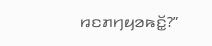ꤙꤢꤊꤚꤟꤤꤒꤢꤩ꤭?”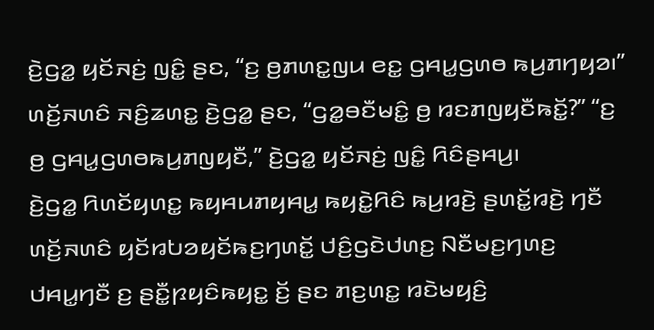ꤢꤧ꤬ꤞꤤ꤭ ꤟꤢꤩꤏꤢꤦ꤬ ꤜꤢꤨ꤭ ꤔꤢ, “ꤢ꤬ ꤥ꤬ꤊꤛꤢ꤭ꤜꤣ ꤕꤢ꤭ ꤞꤌꤣ꤭ꤞꤛꤥ ꤒꤣ꤬ꤊꤚꤟꤤ꤯”
ꤛꤢꤩ꤬ꤏꤛꤢꤨ ꤏꤢꤨ꤬ꤘꤛꤢ꤭ ꤢꤧ꤬ꤞꤤ꤭ ꤔꤢ, “ꤞꤤ꤭ꤋꤢꤪꤗꤢꤨ꤭ ꤥ꤬ ꤙꤢꤊꤜꤟꤢꤪꤒꤢꤩ꤭?” “ꤢ꤬ ꤥ꤬ ꤞꤌꤣ꤭ꤞꤛꤥꤒꤣ꤬ꤊꤜꤟꤢꤪ,” ꤢꤧ꤬ꤞꤤ꤭ ꤟꤢꤩꤏꤢꤦ꤬ ꤜꤢꤨ꤭ ꤖꤢꤨꤔꤌꤣ꤬꤯
ꤢꤧ꤬ꤞꤤ꤭ ꤖꤛꤢꤩꤟꤛꤢ꤭ ꤒꤟꤌꤣꤊꤟꤌꤣ꤭ ꤒꤟꤢꤧ꤭ꤖꤢꤨ ꤒꤣ꤬ꤙꤢꤧ꤬ ꤔꤛꤢꤩ꤭ꤙꤢꤧ꤬ ꤚꤢꤪ ꤛꤢꤩ꤬ꤏꤛꤢꤨ ꤟꤢꤩꤙꤝꤤꤟꤢꤩꤒꤢ꤬ꤚꤛꤢꤩ꤭ ꤓꤢꤨ꤬ꤞꤢꤧꤓꤛꤢ꤬ ꤡꤢꤪꤗꤢ꤬ꤚꤛꤢ꤬ ꤓꤌꤣ꤭ꤚꤢꤪ ꤢ꤬ ꤔꤢꤪ꤭ꤐꤟꤢꤨꤒꤟꤢ꤭ ꤢꤩ꤬ ꤔꤢ ꤊꤢ꤬ꤛꤢ꤭ ꤙꤢꤧꤗꤟꤢꤨ꤬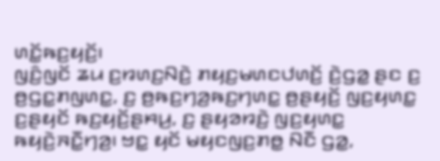ꤛꤢꤩ꤭ꤒꤢ꤬ꤟꤢꤩ꤬꤯
ꤜꤢꤨ꤬ꤜꤢꤩ ꤘꤣ ꤢ꤬ꤙꤛꤢ꤬ꤡꤢꤧ꤬ ꤊꤟꤢ꤬ꤗꤛꤢꤓꤛꤢꤩ꤬ ꤢꤧ꤬ꤞꤤ꤭ ꤔꤢ ꤢ꤬ ꤥ꤬ꤞꤢ꤭ꤊꤜꤛꤢ꤭, ꤢ꤬ ꤥ꤬ꤒꤢ꤬ꤚꤤ꤬ꤒꤢ꤬ꤚꤛꤢ꤭ ꤥ꤬ꤔꤟꤢꤩ꤬ ꤜꤢ꤬ꤟꤛꤢ꤭ ꤢ꤬ꤔꤟꤢꤩ ꤒꤢ꤬ꤟꤢꤩ꤬ꤔꤌꤣ꤬, ꤢ꤬ ꤔꤟꤤꤙꤢꤧ꤬ ꤜꤢ꤬ꤟꤛꤢ꤭ ꤒꤟꤢꤧ꤬ꤏꤢꤪ꤭ꤚꤤ꤬꤯ ꤠꤢ꤭ ꤟꤢꤩ ꤗꤟꤢꤜꤢ꤬ꤊꤥ꤭ ꤡꤢꤪ ꤞꤤ꤭,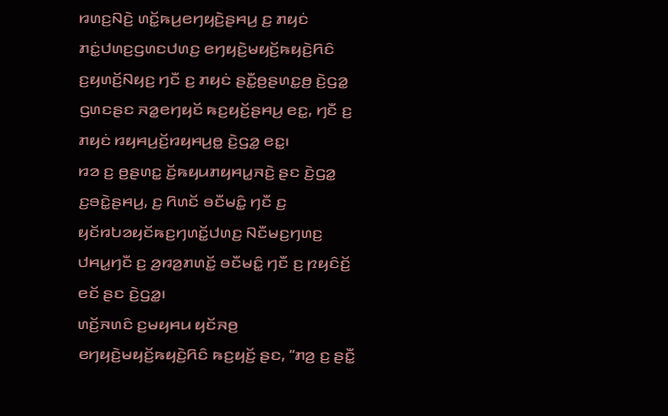ꤙꤛꤢ꤬ꤡꤢꤧ꤬ ꤛꤢꤩ꤭ꤒꤣ꤬ꤕꤚꤟꤢꤧ꤬ꤔꤌꤣ꤬ ꤢ꤬ ꤊꤟꤢꤦ ꤊꤢꤦ꤭ꤓꤛꤢ꤬ꤞꤛꤢꤓꤛꤢ꤬ ꤕꤚꤟꤢꤧ꤬ꤗꤟꤢꤩ꤬ꤒꤟꤢꤧ꤬ꤖꤢꤨ ꤢ꤬ꤟꤛꤢꤩ꤬ꤡꤟꤢ꤬ ꤚꤢꤪ ꤢ꤬ ꤊꤟꤢꤦ ꤔꤢꤪ꤭ꤥ꤬ꤔꤛꤢ꤭ꤥ꤬ ꤢꤧ꤬ꤞꤤ꤭ ꤞꤛꤢꤔꤢ ꤏꤤ꤭ꤕꤚꤟꤢꤩ ꤒꤢ꤬ꤟꤢꤩ꤬ꤔꤌꤣ꤬ ꤕꤢ꤭, ꤚꤢꤪ ꤢ꤬ ꤊꤟꤢꤦ ꤙꤟꤌꤣ꤬ꤢꤩ꤬ꤙꤟꤌꤣ꤬ꤥ꤭ ꤢꤧ꤬ꤞꤤ꤭ ꤕꤢ꤭꤯
ꤙꤤ ꤢ꤬ ꤥ꤬ꤔꤛꤢ꤭ ꤢꤩ꤬ꤒꤟꤣꤊꤟꤌꤣ꤭ꤏꤢꤧ꤬ ꤔꤢ ꤢꤧ꤬ꤞꤤ꤭ ꤢ꤬ꤋꤢꤧ꤭ꤔꤌꤣ꤬, ꤢ꤬ ꤖꤛꤢꤩ ꤋꤢꤪꤗꤢꤨ꤭ ꤚꤢꤪ ꤢ꤬ ꤟꤢꤩꤙꤝꤤꤟꤢꤩꤒꤢ꤬ꤚꤛꤢꤩ꤭ꤓꤛꤢ꤬ ꤡꤢꤪꤗꤢ꤬ꤚꤛꤢ꤬ ꤓꤌꤣ꤭ꤚꤢꤪ ꤢ꤬ ꤤ꤬ꤙꤤ꤬ꤊꤛꤢꤩ꤭ ꤋꤢꤪꤗꤢꤨ꤭ ꤚꤢꤪ ꤢ꤬ ꤐꤟꤢꤨꤢꤩ꤬ ꤕꤢꤩ ꤔꤢ ꤢꤧ꤬ꤞꤤ꤭꤯
ꤛꤢꤩ꤬ꤏꤛꤢꤨ ꤢ꤬ꤗꤟꤌꤣ ꤟꤢꤩꤏꤥ꤬ ꤕꤚꤟꤢꤧ꤬ꤗꤟꤢꤩ꤬ꤒꤟꤢꤧ꤬ꤖꤢꤨ ꤒꤢ꤬ꤟꤢꤩ꤬ ꤔꤢ, “ꤊꤤ꤬ ꤢ꤬ ꤔꤢꤪ꤭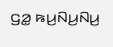ꤞꤤ꤭ ꤒꤣ꤬ꤡꤣ꤬ꤡꤣ꤬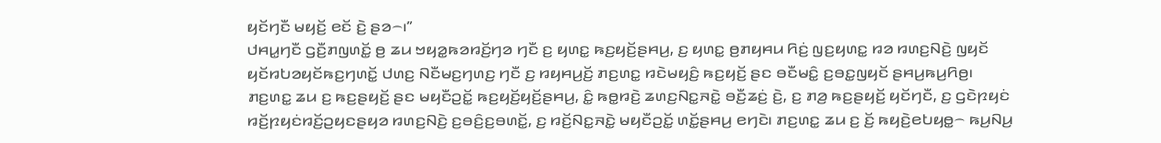ꤟꤢꤩꤚꤢꤪ ꤗꤟꤢꤩ꤬ ꤕꤢꤩ ꤢꤧ꤬ ꤔꤤ꤮꤯”
ꤓꤌꤣ꤭ꤚꤢꤪ ꤞꤢꤪ꤬ꤊꤜꤛꤢꤩ꤭ ꤥ꤬ ꤘꤣ ꤠꤟꤤ꤭ꤒꤤꤙꤢꤩ꤬ꤚꤤ ꤚꤢꤪ ꤢ꤬ ꤟꤛꤢ꤭ ꤒꤢ꤬ꤟꤢꤩ꤬ꤔꤌꤣ꤬, ꤢ꤬ ꤟꤛꤢ꤭ ꤥ꤬ꤊꤟꤌꤣ ꤖꤢꤦ꤬ ꤜꤢ꤬ꤟꤛꤢ꤭ ꤙꤤ ꤙꤛꤢ꤬ꤡꤢꤧ꤬ ꤜꤟꤢꤩ ꤟꤢꤩꤙꤝꤤꤟꤢꤩꤒꤢ꤬ꤚꤛꤢꤩ꤭ ꤓꤛꤢ꤬ ꤡꤢꤪꤗꤢ꤬ꤚꤛꤢ꤬ ꤚꤢꤪ ꤢ꤬ ꤙꤟꤌꤣ꤬ꤢꤩ꤬ ꤊꤢ꤬ꤛꤢ꤭ ꤙꤢꤧꤗꤟꤢꤨ꤬ ꤒꤢ꤬ꤟꤢꤩ꤬ ꤔꤢ ꤋꤢꤪꤗꤢꤨ꤭ ꤢ꤬ꤋꤢ꤭ꤜꤟꤢꤩ ꤔꤌꤣ꤬ꤒꤣ꤬ꤖꤥ꤬꤯
ꤊꤢ꤬ꤛꤢ꤭ ꤘꤣ ꤢ꤬ ꤒꤢ꤬ꤔꤟꤢꤩ꤬ ꤔꤢ ꤗꤟꤢꤪꤑꤢꤩ꤭ ꤒꤢ꤬ꤟꤢꤩ꤬ꤟꤢꤩ꤬ꤔꤌꤣ꤬, ꤢꤨ꤭ ꤒꤥ꤭ꤙꤢꤧ꤬ ꤘꤛꤢ꤬ꤡꤢ꤭ꤏꤢꤧ꤭ ꤋꤢꤪ꤬ꤘꤢꤦ꤬ ꤢꤧ꤬, ꤢ꤬ ꤊꤤ꤬ ꤒꤢ꤬ꤔꤟꤢꤩ꤬ ꤟꤢꤩꤚꤢꤪ, ꤢ꤬ ꤞꤢꤧꤐꤟꤢꤦ ꤙꤢꤩ꤬ꤐꤟꤢꤦꤙꤢꤩ꤬ꤑꤟꤢꤔꤟꤤ ꤙꤛꤢ꤬ꤡꤢꤧ꤬ ꤢ꤬ꤋꤢꤨ꤬ꤢ꤬ꤋꤛꤢꤩ꤭, ꤢ꤬ ꤙꤢꤩ꤬ꤡꤢ꤭ꤏꤢꤧ꤭ ꤗꤟꤢꤪꤑꤢꤩ꤭ ꤛꤢꤩ꤭ꤔꤌꤣ꤬ ꤕꤚꤢꤧ꤯ ꤊꤢ꤬ꤛꤢ꤭ ꤘꤣ ꤢ꤬ ꤢꤩ꤬ ꤒꤟꤢꤧ꤬ꤕꤝꤟꤥ꤭꤮ ꤒꤣ꤬ꤡꤣ꤬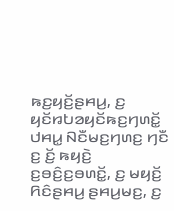ꤒꤢ꤬ꤟꤢꤩ꤬ꤔꤌꤣ꤬, ꤢ꤬ ꤟꤢꤩꤙꤝꤤꤟꤢꤩꤒꤢ꤬ꤚꤛꤢꤩ꤭ ꤓꤌꤣ꤭ ꤡꤢꤪꤗꤢ꤬ꤚꤛꤢ꤬ ꤚꤢꤪ ꤢ꤬ ꤢꤩ꤬ ꤒꤟꤢꤧ꤬ ꤢ꤬ꤋꤢꤨ꤬ꤢ꤬ꤋꤛꤢꤩ꤭, ꤢ꤬ ꤗꤟꤢꤩ꤬ ꤖꤢꤨꤔꤌꤣ꤬ ꤔꤌꤣ꤬ꤗꤢ꤬, ꤢ꤬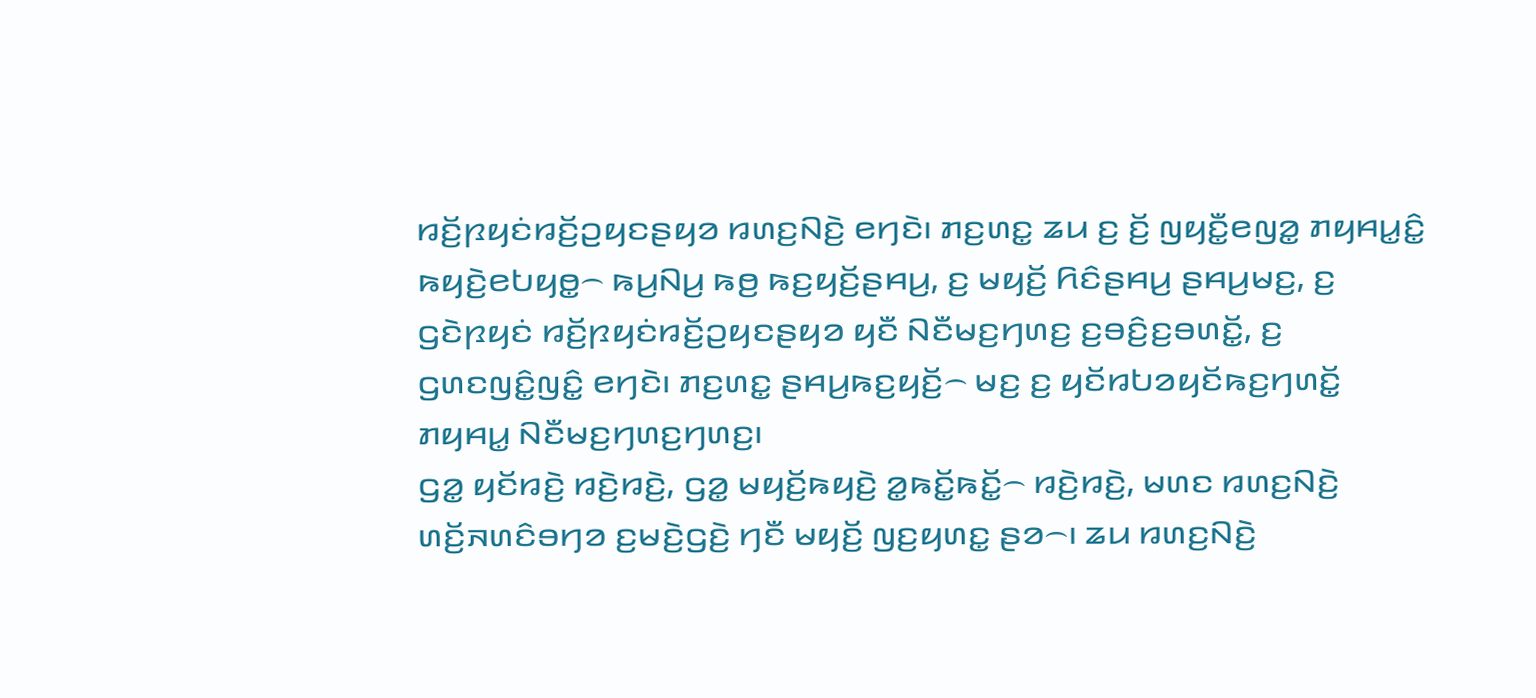ꤙꤢꤩ꤬ꤐꤟꤢꤦꤙꤢꤩ꤬ꤑꤟꤢꤔꤟꤤ ꤙꤛꤢ꤬ꤡꤢꤧ꤬ ꤕꤚꤢꤧ꤯ ꤊꤢ꤬ꤛꤢ꤭ ꤘꤣ ꤢ꤬ ꤢꤩ꤬ ꤜꤟꤢꤪ꤭ꤕꤜꤤ꤭ ꤊꤟꤌꤣ꤭ꤢꤨ꤭ ꤒꤟꤢꤧ꤬ꤕꤝꤟꤥ꤭꤮ ꤒꤣ꤬ꤡꤣ꤬ ꤒꤥ꤬ ꤒꤢ꤬ꤟꤢꤩ꤬ꤔꤌꤣ꤬, ꤢ꤬ ꤗꤟꤢꤩ꤬ ꤖꤢꤨꤔꤌꤣ꤬ ꤔꤌꤣ꤬ꤗꤢ꤬, ꤢ꤬ ꤞꤢꤧꤐꤟꤢꤦ ꤙꤢꤩ꤬ꤐꤟꤢꤦꤙꤢꤩ꤬ꤑꤟꤢꤔꤟꤤ ꤟꤢꤪ ꤡꤢꤪꤗꤢ꤬ꤚꤛꤢ꤬ ꤢ꤬ꤋꤢꤨ꤬ꤢ꤬ꤋꤛꤢꤩ꤭, ꤢ꤬ ꤞꤛꤢꤜꤢꤨ꤭ꤜꤢꤨ꤭ ꤕꤚꤢꤧ꤯ ꤊꤢ꤬ꤛꤢ꤭ ꤔꤌꤣ꤬ꤒꤢ꤬ꤟꤢꤩ꤬꤮ ꤗꤢ꤬ ꤢ꤬ ꤟꤢꤩꤙꤝꤤꤟꤢꤩꤒꤢ꤬ꤚꤛꤢꤩ꤭ ꤊꤟꤌꤣ꤭ ꤡꤢꤪꤗꤢ꤬ꤚꤛꤢ꤬ꤚꤛꤢ꤬꤯
ꤞꤤ꤭ ꤟꤢꤩꤙꤢꤧ꤬ ꤙꤢꤧ꤬ꤙꤢꤧ꤬, ꤞꤤ꤭ ꤗꤟꤢꤩ꤬ꤒꤟꤢꤧ꤬ ꤤ꤭ꤒꤢꤩ꤭ꤒꤢꤩ꤭꤮ ꤙꤢꤧ꤬ꤙꤢꤧ꤬, ꤗꤛꤢ ꤙꤛꤢ꤬ꤡꤢꤧ꤬ ꤛꤢꤩ꤬ꤏꤛꤢꤨꤋꤚꤤ ꤢ꤬ꤗꤢꤧ꤬ꤞꤢꤧ꤬ ꤚꤢꤪ ꤗꤟꤢꤩ꤬ ꤜꤢ꤬ꤟꤛꤢ꤭ ꤔꤤ꤮꤯ ꤘꤣ ꤙꤛꤢ꤬ꤡꤢꤧ꤬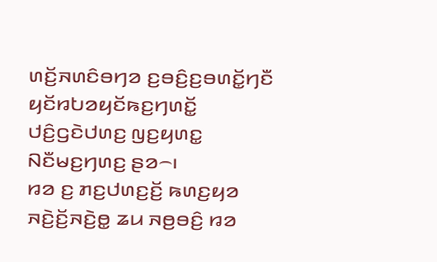ꤛꤢꤩ꤬ꤏꤛꤢꤨꤋꤚꤤ ꤢ꤬ꤋꤢꤨ꤬ꤢ꤬ꤋꤛꤢꤩ꤭ꤚꤢꤪ ꤟꤢꤩꤙꤝꤤꤟꤢꤩꤒꤢ꤬ꤚꤛꤢꤩ꤭ ꤓꤢꤨ꤬ꤞꤢꤧꤓꤛꤢ꤬ ꤜꤢ꤬ꤟꤛꤢ꤭ ꤡꤢꤪꤗꤢ꤬ꤚꤛꤢ꤬ ꤔꤤ꤮꤯
ꤙꤤ ꤢ꤬ ꤊꤢ꤬ꤓꤛꤢ꤬ꤢꤩ꤬ ꤒꤛꤢ꤬ꤟꤤ ꤏꤢꤧ꤬ꤢꤩ꤬ꤏꤢꤧ꤬ꤥ꤭ ꤘꤣ ꤏꤥ꤬ꤋꤢꤨ꤬ ꤙꤤ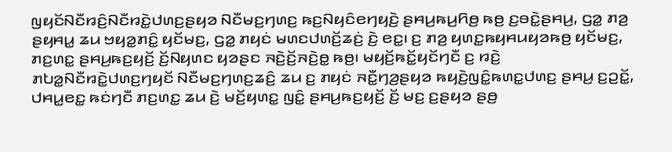ꤜꤟꤢꤩꤡꤢꤪꤙꤢꤨ꤬ꤡꤢꤪꤙꤢꤧ꤭ꤓꤛꤢ꤬ꤔꤟꤤ ꤡꤢꤪꤗꤢ꤬ꤚꤛꤢ꤬ ꤒꤢ꤬ꤡꤟꤢꤨꤕꤚꤟꤢꤧ꤬ ꤔꤌꤣ꤬ꤒꤣ꤬ꤖꤥ꤬ ꤒꤥ꤬ ꤢ꤬ꤋꤢꤧ꤭ꤔꤌꤣ꤬, ꤞꤤ꤭ ꤊꤤ꤬ ꤔꤟꤌꤣ꤭ ꤘꤣ ꤠꤟꤤ꤭ꤊꤢꤨ꤭ ꤟꤢꤩꤗꤢ꤬, ꤞꤤ꤭ ꤊꤟꤢꤦ ꤗꤛꤢꤓꤛꤢꤩ꤬ꤘꤢꤦ꤬ ꤢꤧ꤬ ꤕꤢ꤭꤯ ꤢ꤬ ꤊꤤ꤬ ꤟꤛꤢ꤭ꤒꤟꤌꤣꤟꤤꤒꤥ꤬ ꤟꤢꤩꤗꤢ꤬, ꤊꤢ꤬ꤛꤢ꤭ ꤔꤌꤣ꤬ꤒꤢ꤬ꤟꤢꤩ꤬ ꤢꤩ꤬ꤡꤟꤛꤢ ꤟꤤꤔꤢ ꤏꤢꤧ꤬ꤢꤩ꤬ꤏꤢꤧ꤬ꤥ꤭ ꤒꤥ꤬꤯ ꤗꤟꤢꤩ꤬ꤒꤢꤩ꤭ꤟꤢꤩꤚꤢꤪ ꤢ꤬ ꤙꤢꤧ꤬ ꤊꤝꤤ꤭ꤡꤢꤪꤙꤢꤧ꤭ꤓꤛꤢ꤬ꤚꤟꤢꤩ ꤡꤢꤪꤗꤢ꤬ꤚꤛꤢ꤬ꤘꤢꤨ꤬ ꤘꤣ ꤢ꤬ ꤊꤟꤢꤦ ꤏꤢꤪ꤭ꤚꤤ꤬ꤔꤟꤤ ꤒꤟꤢꤧ꤬ꤜꤢꤨ꤭ꤒꤛꤢ꤭ꤓꤛꤢ꤬ ꤔꤌꤣ꤬ ꤢ꤬ꤑꤢꤩ꤭, ꤓꤌꤣ꤭ꤕꤢ꤭ ꤒꤢꤦꤚꤢꤪ ꤊꤢ꤬ꤛꤢ꤭ ꤘꤣ ꤢꤧ꤬ ꤗꤢꤩ꤬ꤟꤛꤢ꤭ ꤜꤢꤨ꤭ ꤔꤌꤣ꤬ꤒꤢ꤬ꤟꤢꤩ꤬ ꤢꤩ꤬ ꤗꤢ꤬ ꤢ꤬ꤔꤟꤤ ꤔꤥ꤬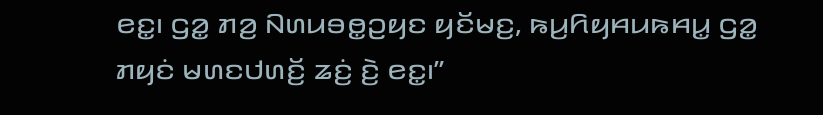ꤕꤢ꤭꤯ ꤞꤤ꤭ ꤊꤤ꤬ ꤡꤛꤣꤋꤥ꤭ꤑꤟꤢ ꤟꤢꤩꤗꤢ꤬, ꤒꤣ꤬ꤖꤟꤌꤣꤒꤌꤣ꤭ ꤞꤤ꤭ ꤊꤟꤢꤦ ꤗꤛꤢꤓꤛꤢꤩ꤬ ꤘꤢꤦ꤬ ꤢꤧ꤬ ꤕꤢ꤭꤯”